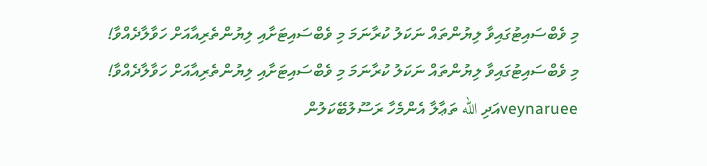މި ވެބްސައިޓުގައިވާ ލިޔުންތައް ނަކަލު ކުރާނަމަ މި ވެބްސައިޓަށާއި ލިޔުންތެރިއާއަށް ހަވާލާދެއްވާ!
މި ވެބްސައިޓުގައިވާ ލިޔުންތައް ނަކަލު ކުރާނަމަ މި ވެބްސައިޓަށާއި ލިޔުންތެރިއާއަށް ހަވާލާދެއްވާ!
veynarueeއަދި الله ތަޢާލާ އެންމެހާ ރަސޫލުބޭކަލުން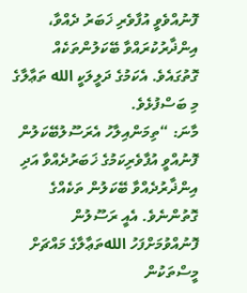ފޮނުއްވެވީ އުފާވެރި ޚަބަރު ދެއްވާ، އިންޛާރުކުރައްވާ ބޭކަލުންތަކެއް ގޮތުގައެވެ. އެކަމުގެ ދަލީލަކީ الله ތަޢާލާގެ މި ބަސްފުޅެވެ.
މާނަ: “ތިމަންއިލާހު އެރަސޫލުބޭކަލުން ފޮނުއްވީ އުފާވެރިކަމުގެ ޚަބަރުދެއްވާ އަދި އިންޛާރުދެއްވާ ބޭކަލުން ތަކެއްގެ ގޮތުންނެވެ. އެއީ ރަސޫލުން ފޮނުއްވުމަށްފަހު اللهތަޢާލާގެ މައްޗަށް މީސްތަކުން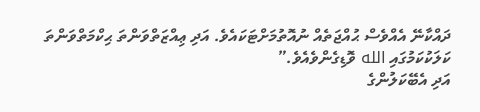ދައްކާނޭ އެއްވެސް ޙުއްޖަތެއް ނުއޮތުމަށްޓަކައެވެ. އަދި ޢިއްޒަތްވަންތަ ޙިކްމަތްވަންތަ ކަލަކުކަމުގައި الله ވޮޑިގެންވެއެވެ.”
އަދި އެބޭކަލުންގެ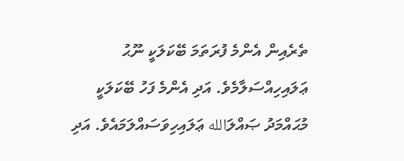ތެރެއިން އެންމެ ފުރަތަމަ ބޭކަލަކީ ނޫޙު ޢަލައިހިއްސަލާމެވެ. އަދި އެންމެ ފަހު ބޭކަލަކީ މުޙައްމަދު ޞައްލަالله ޢަލައިހިވަސައްލަމައެވެ. އަދި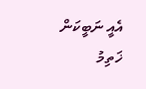އެއީ ނަބީކަން ޚަތިމު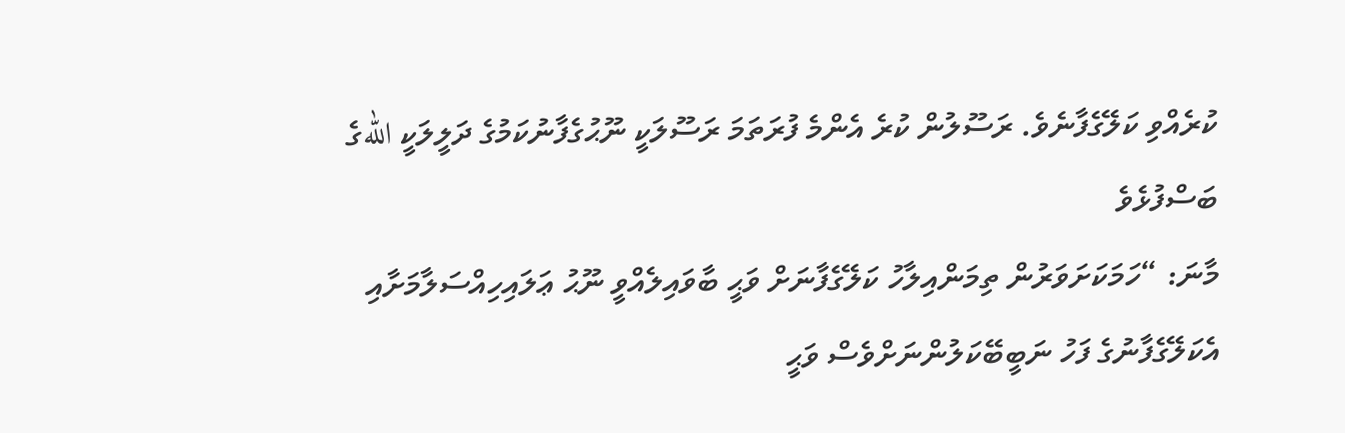ކުރެއްވި ކަލޭގެފާނެވެ. ރަސޫލުން ކުރެ އެންމެ ފުރަތަމަ ރަސޫލަކީ ނޫޙުގެފާނުކަމުގެ ދަލީލަކީ اللهގެ ބަސްފުޅެވެ
މާނަ: “ހަމަކަށަވަރުން ތިމަންއިލާހު ކަލޭގެފާނަށް ވަޙީ ބާވައިލެއްވީ ނޫޙު ޢަލައިހިއްސަލާމަށާއި އެކަލޭގެފާނުގެ ފަހު ނަބީބޭކަލުންނަށްވެސް ވަޙީ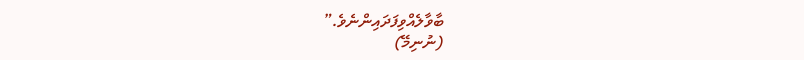ބާވާލެއްވިފަދައިންނެވެ.”
(ނުނިމޭ)